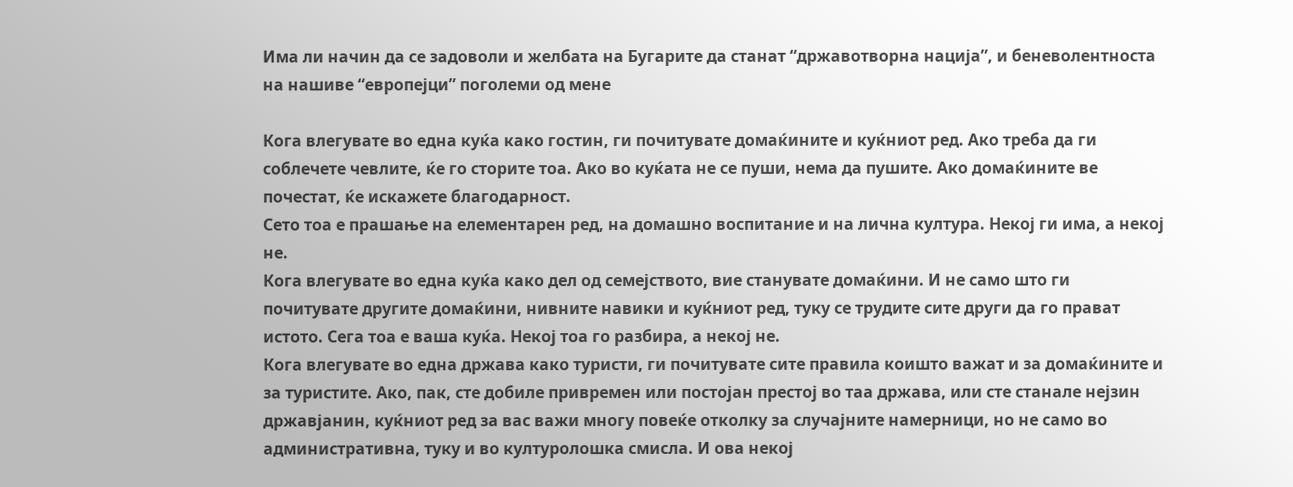Има ли начин да се задоволи и желбата на Бугарите да станат “државотворна нација”, и беневолентноста на нашиве “европејци” поголеми од мене

Кога влегувате во една куќа како гостин, ги почитувате домаќините и куќниот ред. Ако треба да ги соблечете чевлите, ќе го сторите тоа. Ако во куќата не се пуши, нема да пушите. Ако домаќините ве почестат, ќе искажете благодарност.
Сето тоа е прашање на елементарен ред, на домашно воспитание и на лична култура. Некој ги има, а некој не.
Кога влегувате во една куќа како дел од семејството, вие станувате домаќини. И не само што ги почитувате другите домаќини, нивните навики и куќниот ред, туку се трудите сите други да го прават истото. Сега тоа е ваша куќа. Некој тоа го разбира, а некој не.
Кога влегувате во една држава како туристи, ги почитувате сите правила коишто важат и за домаќините и за туристите. Ако, пак, сте добиле привремен или постојан престој во таа држава, или сте станале нејзин државјанин, куќниот ред за вас важи многу повеќе отколку за случајните намерници, но не само во административна, туку и во културолошка смисла. И ова некој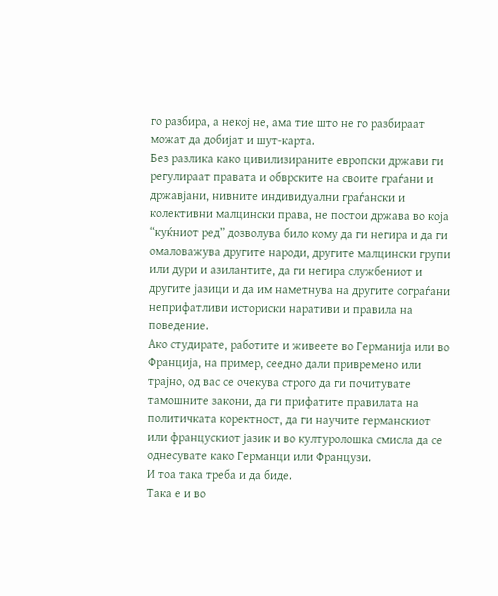го разбира, а некој не, ама тие што не го разбираат можат да добијат и шут-карта.
Без разлика како цивилизираните европски држави ги регулираат правата и обврските на своите граѓани и државјани, нивните индивидуални граѓански и колективни малцински права, не постои држава во која “куќниот ред” дозволува било кому да ги негира и да ги омаловажува другите народи, другите малцински групи или дури и азилантите, да ги негира службениот и другите јазици и да им наметнува на другите сограѓани неприфатливи историски наративи и правила на поведение.
Ако студирате, работите и живеете во Германија или во Франција, на пример, сеедно дали привремено или трајно, од вас се очекува строго да ги почитувате тамошните закони, да ги прифатите правилата на политичката коректност, да ги научите германскиот или францускиот јазик и во културолошка смисла да се однесувате како Германци или Французи.
И тоа така треба и да биде.
Така е и во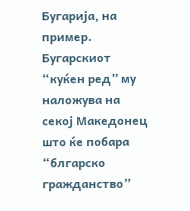Бугарија, на пример. Бугарскиот “куќен ред” му наложува на секој Македонец што ќе побара “блгарско гражданство”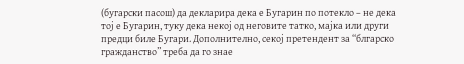(бугарски пасош) да декларира дека е Бугарин по потекло – не дека тој е Бугарин, туку дека некој од неговите татко, мајка или други предци биле Бугари. Дополнително, секој претендент за “блгарско гражданство” треба да го знае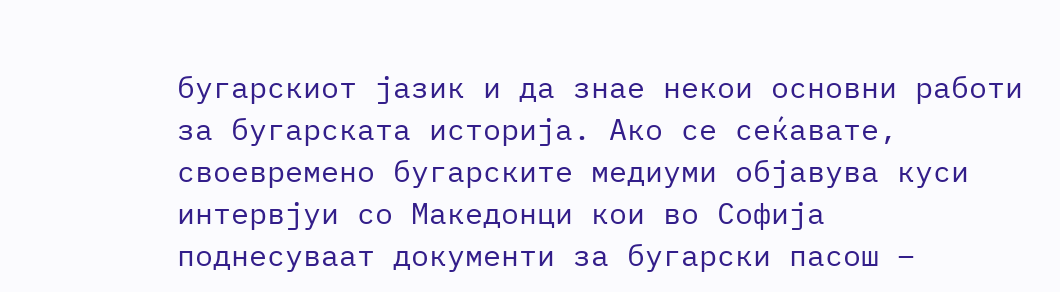бугарскиот јазик и да знае некои основни работи за бугарската историја. Ако се сеќавате, своевремено бугарските медиуми објавува куси интервјуи со Македонци кои во Софија поднесуваат документи за бугарски пасош –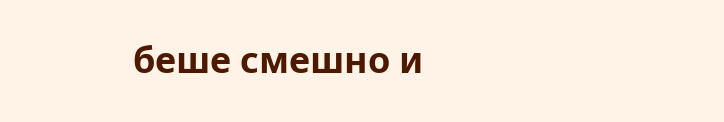беше смешно и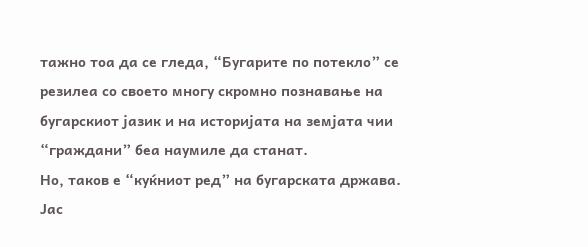тажно тоа да се гледа, “Бугарите по потекло” се резилеа со своето многу скромно познавање на бугарскиот јазик и на историјата на земјата чии “граждани” беа наумиле да станат.
Но, таков е “куќниот ред” на бугарската држава. Јас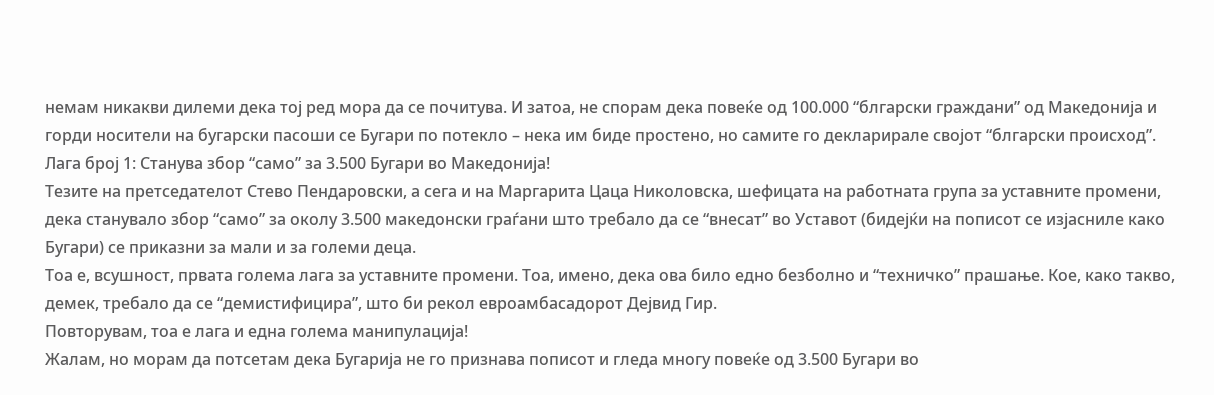немам никакви дилеми дека тој ред мора да се почитува. И затоа, не спорам дека повеќе од 100.000 “блгарски граждани” од Македонија и горди носители на бугарски пасоши се Бугари по потекло – нека им биде простено, но самите го декларирале својот “блгарски происход”.
Лага број 1: Станува збор “само” за 3.500 Бугари во Македонија!
Тезите на претседателот Стево Пендаровски, а сега и на Маргарита Цаца Николовска, шефицата на работната група за уставните промени, дека станувало збор “само” за околу 3.500 македонски граѓани што требало да се “внесат” во Уставот (бидејќи на пописот се изјасниле како Бугари) се приказни за мали и за големи деца.
Тоа е, всушност, првата голема лага за уставните промени. Тоа, имено, дека ова било едно безболно и “техничко” прашање. Кое, како такво, демек, требало да се “демистифицира”, што би рекол евроамбасадорот Дејвид Гир.
Повторувам, тоа е лага и една голема манипулација!
Жалам, но морам да потсетам дека Бугарија не го признава пописот и гледа многу повеќе од 3.500 Бугари во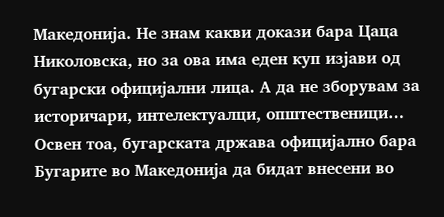Македонија. Не знам какви докази бара Цаца Николовска, но за ова има еден куп изјави од бугарски официјални лица. А да не зборувам за историчари, интелектуалци, општественици…
Освен тоа, бугарската држава официјално бара Бугарите во Македонија да бидат внесени во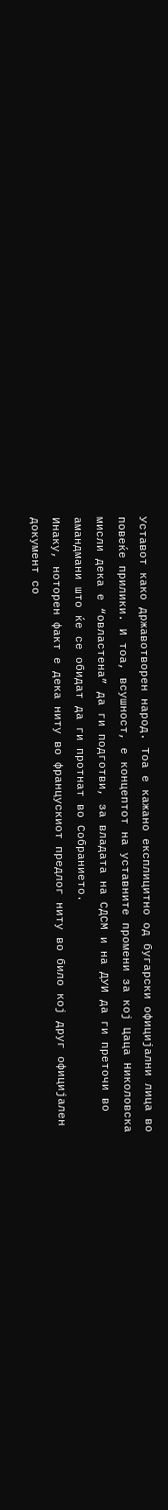Уставот како државотворен народ. Тоа е кажано експлицитно од бугарски официјални лица во повеќе прилики. И тоа, всушност, е концептот на уставните промени за кој Цаца Николовска мисли дека е “овластена” да ги подготви, за владата на СДСМ и на ДУИ да ги преточи во амандмани што ќе се обидат да ги протнат во Собранието.
Инаку, ноторен факт е дека ниту во францускиот предлог ниту во било кој друг официјален документ со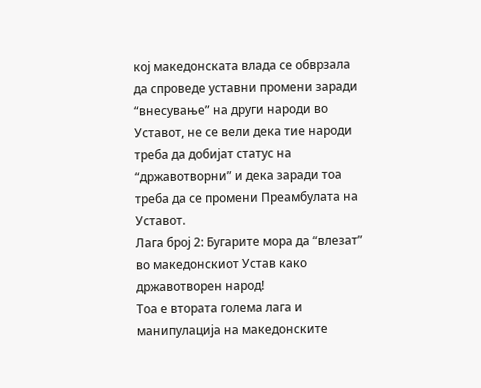кој македонската влада се обврзала да спроведе уставни промени заради “внесување” на други народи во Уставот, не се вели дека тие народи треба да добијат статус на “државотворни” и дека заради тоа треба да се промени Преамбулата на Уставот.
Лага број 2: Бугарите мора да “влезат” во македонскиот Устав како државотворен народ!
Тоа е втората голема лага и манипулација на македонските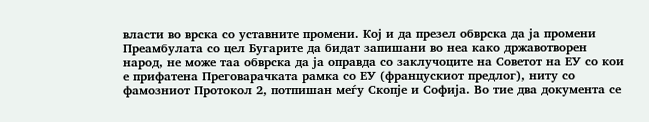власти во врска со уставните промени. Кој и да презел обврска да ја промени Преамбулата со цел Бугарите да бидат запишани во неа како државотворен народ, не може таа обврска да ја оправда со заклучоците на Советот на ЕУ со кои е прифатена Преговарачката рамка со ЕУ (францускиот предлог), ниту со фамозниот Протокол 2, потпишан меѓу Скопје и Софија. Во тие два документа се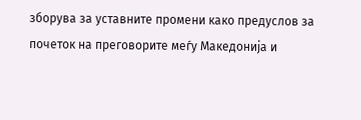зборува за уставните промени како предуслов за почеток на преговорите меѓу Македонија и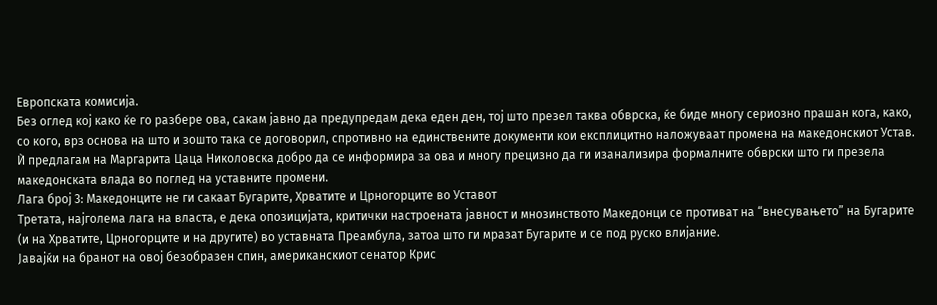Европската комисија.
Без оглед кој како ќе го разбере ова, сакам јавно да предупредам дека еден ден, тој што презел таква обврска, ќе биде многу сериозно прашан кога, како, со кого, врз основа на што и зошто така се договорил, спротивно на единствените документи кои експлицитно наложуваат промена на македонскиот Устав.
Ѝ предлагам на Маргарита Цаца Николовска добро да се информира за ова и многу прецизно да ги изанализира формалните обврски што ги презела македонската влада во поглед на уставните промени.
Лага број 3: Македонците не ги сакаат Бугарите, Хрватите и Црногорците во Уставот
Третата, најголема лага на власта, е дека опозицијата, критички настроената јавност и мнозинството Македонци се противат на “внесувањето” на Бугарите (и на Хрватите, Црногорците и на другите) во уставната Преамбула, затоа што ги мразат Бугарите и се под руско влијание.
Јавајќи на бранот на овој безобразен спин, американскиот сенатор Крис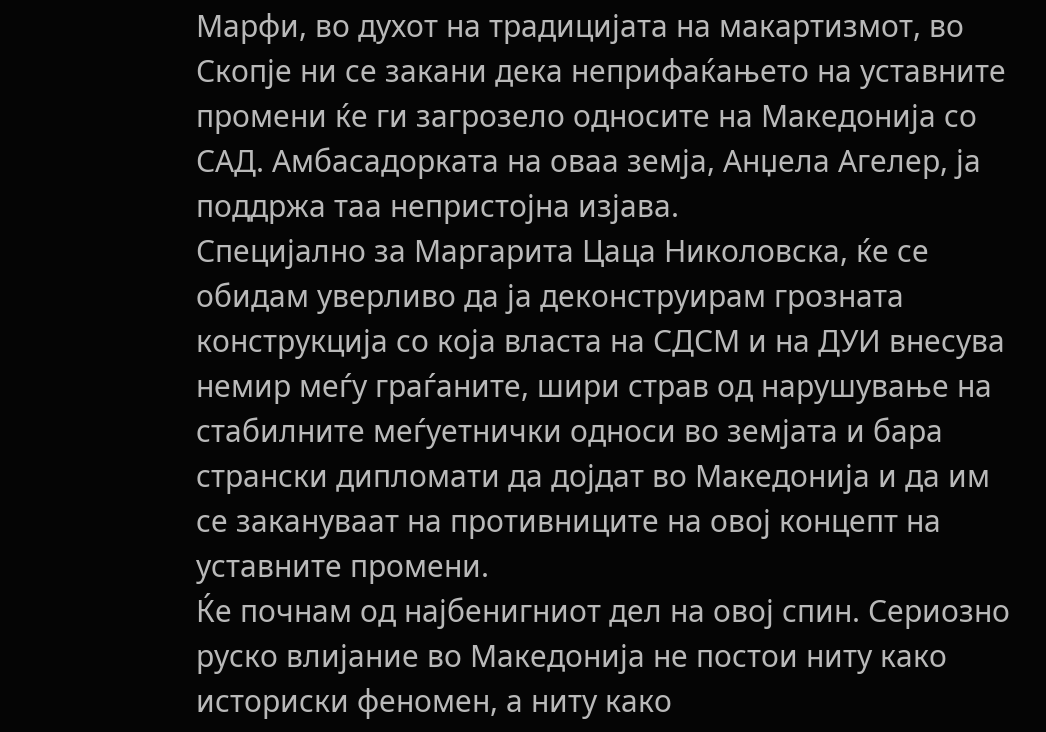Марфи, во духот на традицијата на макартизмот, во Скопје ни се закани дека неприфаќањето на уставните промени ќе ги загрозело односите на Македонија со САД. Амбасадорката на оваа земја, Анџела Агелер, ја поддржа таа непристојна изјава.
Специјално за Маргарита Цаца Николовска, ќе се обидам уверливо да ја деконструирам грозната конструкција со која власта на СДСМ и на ДУИ внесува немир меѓу граѓаните, шири страв од нарушување на стабилните меѓуетнички односи во земјата и бара странски дипломати да дојдат во Македонија и да им се закануваат на противниците на овој концепт на уставните промени.
Ќе почнам од најбенигниот дел на овој спин. Сериозно руско влијание во Македонија не постои ниту како историски феномен, а ниту како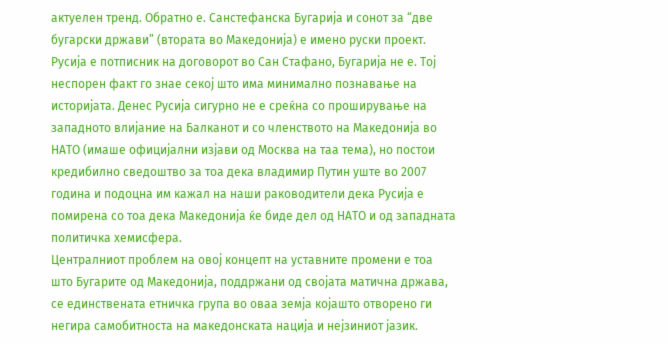актуелен тренд. Обратно е. Санстефанска Бугарија и сонот за “две бугарски држави” (втората во Македонија) е имено руски проект. Русија е потписник на договорот во Сан Стафано, Бугарија не е. Тој неспорен факт го знае секој што има минимално познавање на историјата. Денес Русија сигурно не е среќна со проширување на западното влијание на Балканот и со членството на Македонија во НАТО (имаше официјални изјави од Москва на таа тема), но постои кредибилно сведоштво за тоа дека владимир Путин уште во 2007 година и подоцна им кажал на наши раководители дека Русија е помирена со тоа дека Македонија ќе биде дел од НАТО и од западната политичка хемисфера.
Централниот проблем на овој концепт на уставните промени е тоа што Бугарите од Македонија, поддржани од својата матична држава, се единствената етничка група во оваа земја којашто отворено ги негира самобитноста на македонската нација и нејзиниот јазик.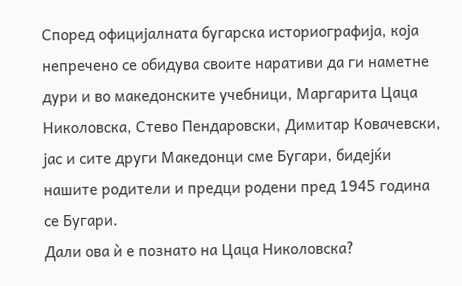Според официјалната бугарска историографија, која непречено се обидува своите наративи да ги наметне дури и во македонските учебници, Маргарита Цаца Николовска, Стево Пендаровски, Димитар Ковачевски, јас и сите други Македонци сме Бугари, бидејќи нашите родители и предци родени пред 1945 година се Бугари.
Дали ова ѝ е познато на Цаца Николовска?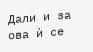Дали и за ова ѝ се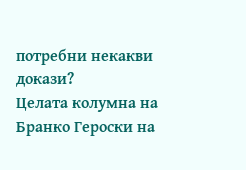потребни некакви докази?
Целата колумна на Бранко Героски на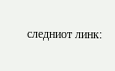следниот линк: